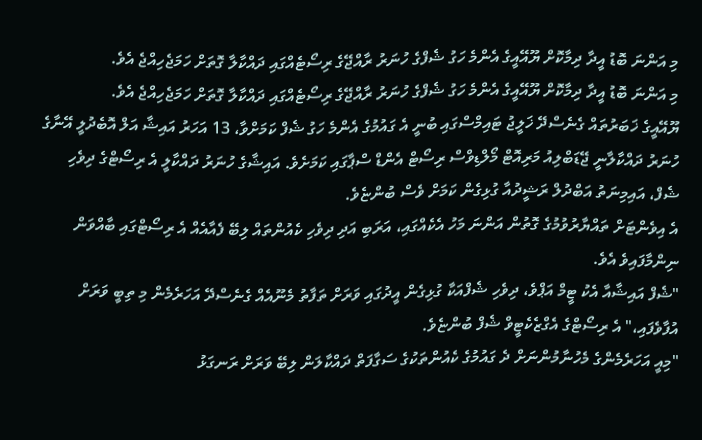މި އަންނަ ބޮޑު އީދާ ދިމާކޮށް ޔޫއޭއީގެ އެންމެ ހަގު ޝެފްގެ ހުނަރު ރާއްޖޭގެ ރިސޯޓެއްގައި ދައްކާލާ ގޮތަށް ހަމަޖެހިއްޖެ އެވެ.
މި އަންނަ ބޮޑު އީދާ ދިމާކޮށް ޔޫއޭއީގެ އެންމެ ހަގު ޝެފްގެ ހުނަރު ރާއްޖޭގެ ރިސޯޓެއްގައި ދައްކާލާ ގޮތަށް ހަމަޖެހިއްޖެ އެވެ.
ޔޫއޭއީގެ ޚަބަރުތައް ގެނެސްދޭ ޚަލީޖު ޓައިމްސްގައި ބުނީ އެ ގައުމުގެ އެންމެ ހަގު ޝެފް ކަމަށްވާ، 13 އަހަރު އައިޝާ އަލް އޮބެދުލީ އޭނާގެ ހުނަރު ދައްކާލާނީ ޖޭޑަބްލިއު މަރިއޮޓް މޯލްޑިވްސް ރިސޯޓް އެންޑް ސްޕާގައި ކަމަށެވެ. އައިޝާގެ ހުނަރު ދައްކާލީ އެ ރިސޯޓްގެ ދިވެހި ޝެފް، އައިމިނަތު އަބްދުލް ރަޝީދުއާ ގުޅިގެން ކަމަށް ވެސް ބުންޏެވެ.
އެ އިވެންޓަށް ތައްޔާރުވުމުގެ ގޮތުން އަންނަ މަހު އެކެއްގައި، އަރަބި އަދި ދިވެހި ކެއުންތައް ލިބޭ ފެއާއެއް އެ ރިސޯޓްގައި ބާއްވަން ނިންމާފައިވެ އެވެ.
"ޝެފް އައިޝާއާ އެކު ޓީމް އަޕްވެ، ދިވެހި ޝެފްއަކާ ގުޅިގެން އީދުގައި ވަރަށް ތަފާތު މެނޫއެއް ގެނެސްދޭ އަހަރެމެން މި ތިބީ ވަރަށް އުފާވެފައި،" އެ ރިސޯޓްގެ އެގްޒެކެޓީވް ޝެފް ބުންޏެވެ.
"މިއީ އަހަރެމެންގެ މެހުނާމުންނަށް ދެ ގައުމުގެ ކެއުންތަކުގެ ސަގާފަތް ދައްކާލަން ލިބޭ ވަރަށް ރަނގަޅު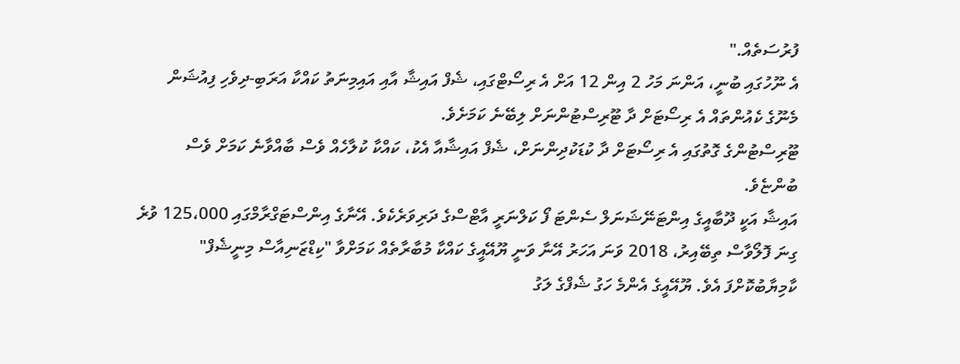ފުރުސަތެއް."
އެ ނޫހުގައި ބުނީ، އަންނަ މަހު 2 އިން 12 އަށް އެ ރިސޯޓްގައި، ޝެފް އައިޝާ އާއި އައިމިނަތު ކައްކާ އަރަބި-ދިވެހި ފިއުޝަން މެނޫގެ ކެއުންތައް އެ ރިސޯޓަށް ދާ ޓޫރިސްޓުންނަށް ލިބޭނެ ކަމަށެވެ.
ޓޫރިސްޓުންގެ ގޮތުގައި އެ ރިސޯޓަށް ދާ ކުޑަކުދިންނަށް، ޝެފް އައިޝާއާ އެކު، ކައްކާ ކުލާހެއް ވެސް ބާއްވާނެ ކަމަށް ވެސް ބުންޏެވެ.
އައިޝާ އަކީ ދޫބާއީގެ އިންޓަނޭޝަނަލް ސެންޓަ ފޯ ކަލްނަރީ އާޓްސްގެ ދަރިވަރެކެވެ. އޭނާގެ އިންސްޓަގްރާމްގައި 125،000 ވުރެ ގިނަ ފޮލޯވާސް ތިބޭއިރު، 2018 ވަނަ އަހަރު އޭނާ ވަނީ ޔޫއޭއީގެ ކައްކާ މުބާރާތެއް ކަމަށްވާ "ކިޑްޒަނިއާސް މިނީޝެފް" ކާމިޔާބުކޮށްފަ އެވެ. ޔޫއޭއީގެ އެންމެ ހަގު ޝެފްގެ ލަގު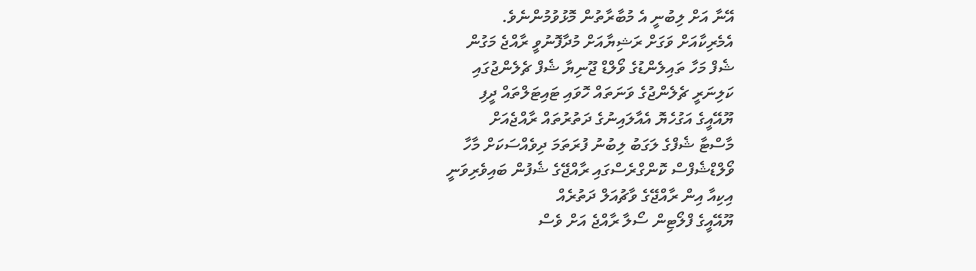އޭނާ އަށް ލިބުނީ އެ މުބާރާތުން މޮޅުވުމުންނެވެ.
އެމެރިކާއަށް ވަގަށް ރަޝިޔާއަށް މުދާފޮނުވީ ރާއްޖެ މަގުން
ޝެފް މަހާ ތައިލެންޑުގެ ވޯލްޑް ޖޫނިޔާ ޝެފް ޗެލެންޖުގައި
ކަލިނަރީ ޗެލެންޖުގެ ވަނަތައް ހޮވައި ޓައިޓަލްތައް ދީފި
ޔޫއޭއީގެ އަގުހެޔޮ އެއާލައިނުގެ ދަތުރުތައް ރާއްޖެއަށް
މާސްޓާ ޝެފްގެ ލަގަބު ލިބުނު ފުރަތަމަ ދިވެއްސަކަށް މާހާ
ވޯލްޑްޝެފްސް ކޮންގްރެސްގައި ރާއްޖޭގެ ޝެފުން ބައިވެރިވަނީ
އިކިއާ އިން ރާއްޖޭގެ ވާޗުއަލް ދަތުރެއް
ޔޫއޭއީގެ ފްލޯޓިން ސޯލާ ރާއްޖެ އަށް ވެސް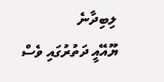ލިބިދާނެ
ޔޫއޭއީ ދަތުރުގައި ވެސް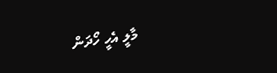މާލީ އެހީ ހޯދަން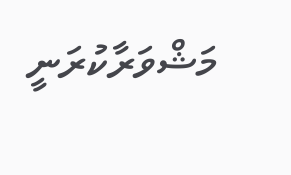މަޝްވަރާކުރަނީ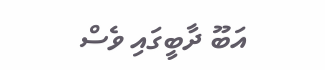އަބޫ ދާބީގައި ވެސް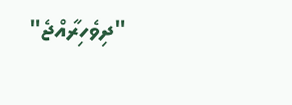"ދިވެހިރާއްޖެ"